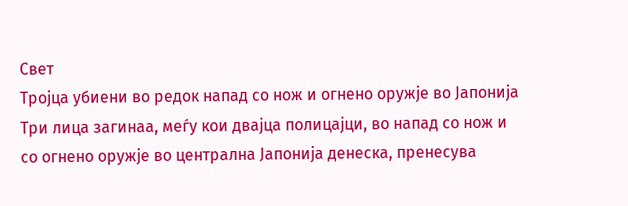Свет
Тројца убиени во редок напад со нож и огнено оружје во Јапонија
Три лица загинаа, меѓу кои двајца полицајци, во напад со нож и со огнено оружје во централна Јапонија денеска, пренесува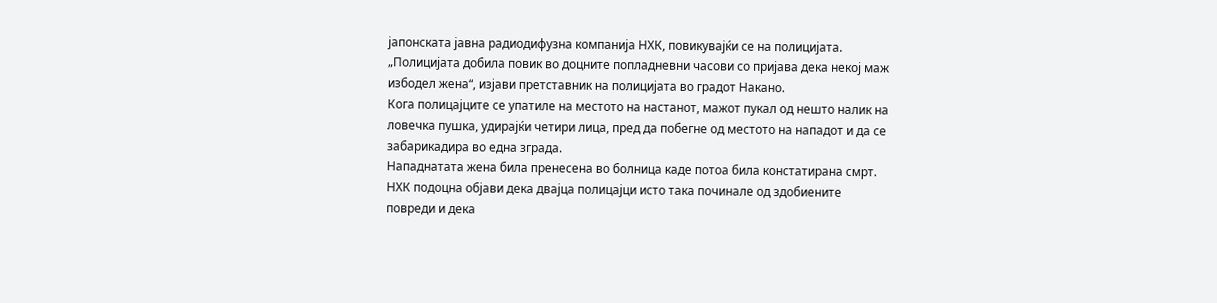јапoнската јавна радиодифузна компанија НХК, повикувајќи се на полицијата.
„Полицијата добила повик во доцните попладневни часови со пријава дека некој маж избодел жена“, изјави претставник на полицијата во градот Накано.
Кога полицајците се упатиле на местото на настанот, мажот пукал од нешто налик на ловечка пушка, удирајќи четири лица, пред да побегне од местото на нападот и да се забарикадира во една зграда.
Нападнатата жена била пренесена во болница каде потоа била констатирана смрт. НХК подоцна објави дека двајца полицајци исто така починале од здобиените повреди и дека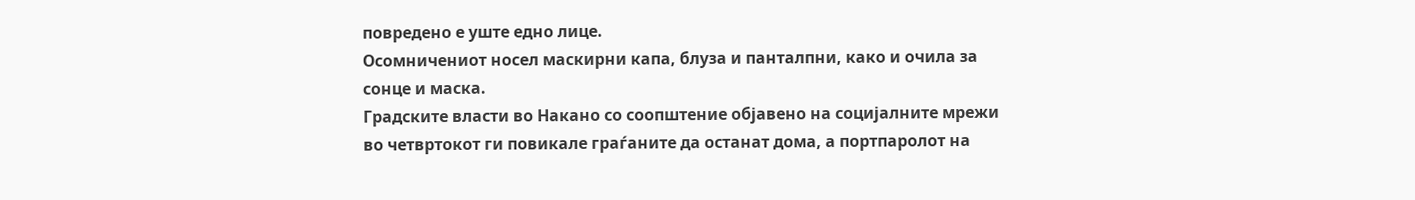повредено е уште едно лице.
Осомничениот носел маскирни капа, блуза и панталпни, како и очила за сонце и маска.
Градските власти во Накано со соопштение објавено на социјалните мрежи во четвртокот ги повикале граѓаните да останат дома, а портпаролот на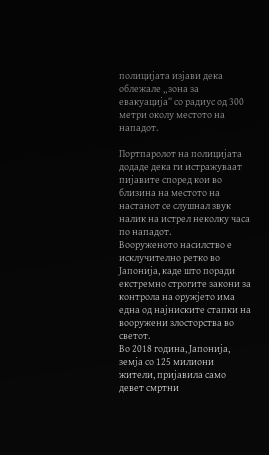полицијата изјави дека облежале „зона за евакуација“ со радиус од 300 метри околу местото на нападот.

Портпаролот на полицијата додаде дека ги истражуваат пијавите според кои во близина на местото на настанот се слушнал звук налик на истрел неколку часа по нападот.
Вооруженото насилство е исклучително ретко во Јапонија, каде што поради екстремно строгите закони за контрола на оружјето има една од најниските стапки на вооружени злосторства во светот.
Во 2018 година, Јапонија, земја со 125 милиони жители, пријавила само девет смртни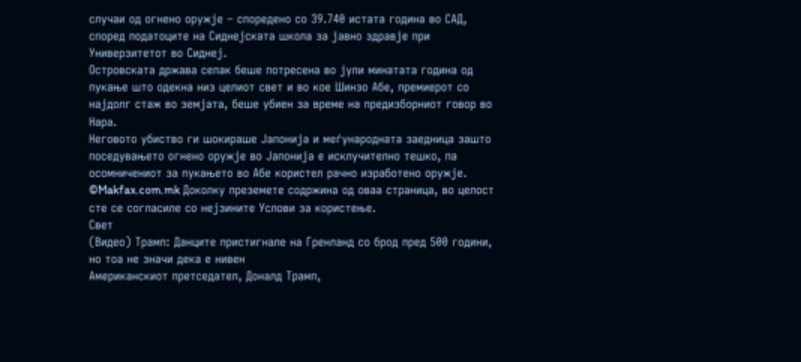случаи од огнено оружје – споредено со 39.740 истата година во САД, според податоците на Сиднејската школа за јавно здравје при Универзитетот во Сиднеј.
Островската држава сепак беше потресена во јули минатата година од пукање што одекна низ целиот свет и во кое Шинзо Абе, премиерот со најдолг стаж во земјата, беше убиен за време на предизборниот говор во Нара.
Неговото убиство ги шокираше Јапонија и меѓународната заедница зашто поседувањето огнено оружје во Јапонија е исклучително тешко, па осомничениот за пукањето во Абе користел рачно изработено оружје.
©Makfax.com.mk Доколку преземете содржина од оваа страница, во целост сте се согласиле со нејзините Услови за користење.
Свет
(Видео) Трамп: Данците пристигнале на Гренланд со брод пред 500 години, но тоа не значи дека е нивен
Американскиот претседател, Доналд Трамп,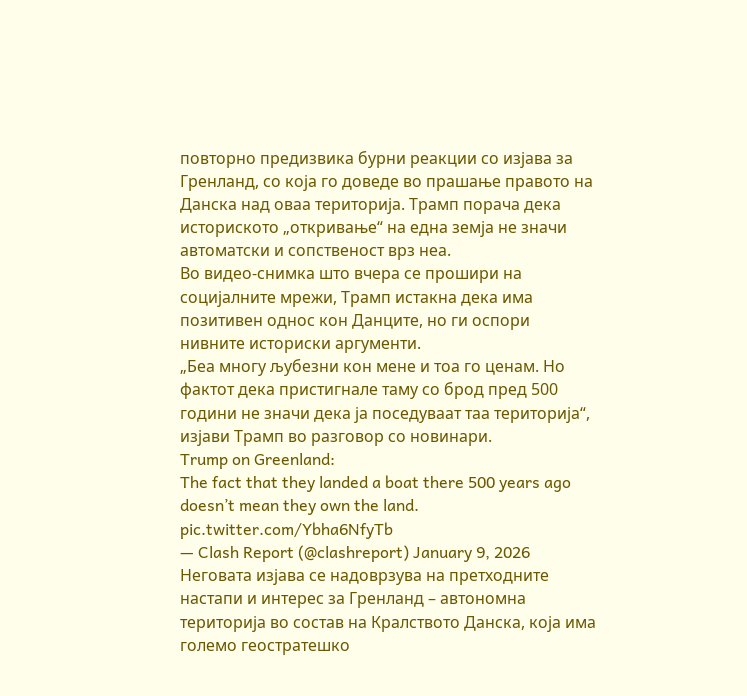повторно предизвика бурни реакции со изјава за Гренланд, со која го доведе во прашање правото на Данска над оваа територија. Трамп порача дека историското „откривање“ на една земја не значи автоматски и сопственост врз неа.
Во видео-снимка што вчера се прошири на социјалните мрежи, Трамп истакна дека има позитивен однос кон Данците, но ги оспори нивните историски аргументи.
„Беа многу љубезни кон мене и тоа го ценам. Но фактот дека пристигнале таму со брод пред 500 години не значи дека ја поседуваат таа територија“, изјави Трамп во разговор со новинари.
Trump on Greenland:
The fact that they landed a boat there 500 years ago doesn’t mean they own the land. pic.twitter.com/Ybha6NfyTb
— Clash Report (@clashreport) January 9, 2026
Неговата изјава се надоврзува на претходните настапи и интерес за Гренланд – автономна територија во состав на Кралството Данска, која има големо геостратешко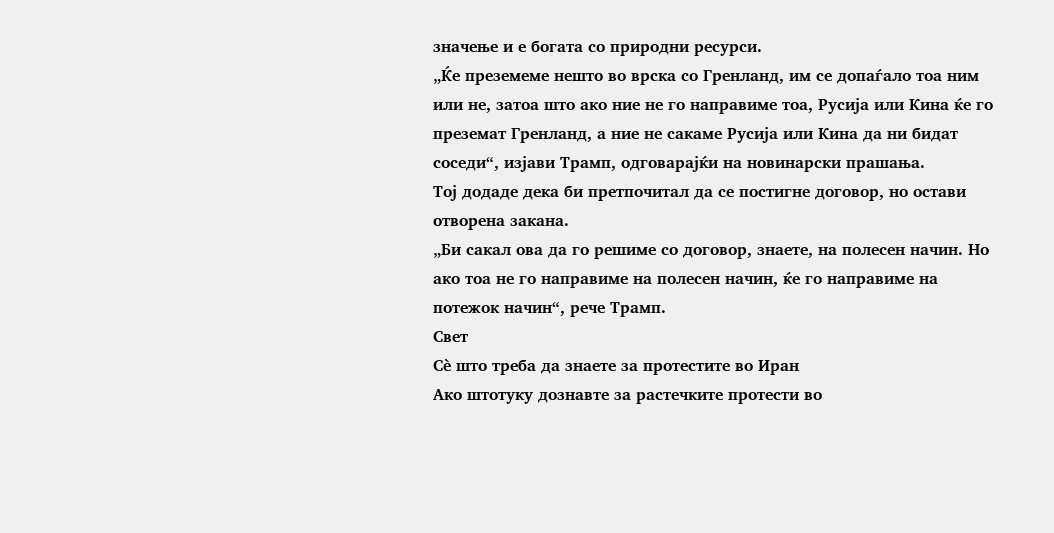значење и е богата со природни ресурси.
„Ќе преземеме нешто во врска со Гренланд, им се допаѓало тоа ним или не, затоа што ако ние не го направиме тоа, Русија или Кина ќе го преземат Гренланд, а ние не сакаме Русија или Кина да ни бидат соседи“, изјави Трамп, одговарајќи на новинарски прашања.
Тој додаде дека би претпочитал да се постигне договор, но остави отворена закана.
„Би сакал ова да го решиме со договор, знаете, на полесен начин. Но ако тоа не го направиме на полесен начин, ќе го направиме на потежок начин“, рече Трамп.
Свет
Сè што треба да знаете за протестите во Иран
Ако штотуку дознавте за растечките протести во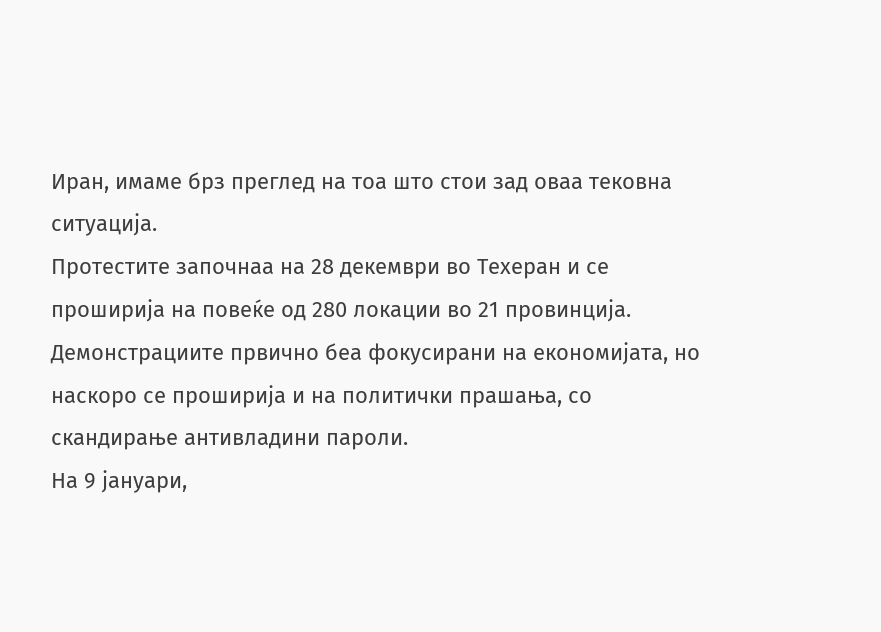Иран, имаме брз преглед на тоа што стои зад оваа тековна ситуација.
Протестите започнаа на 28 декември во Техеран и се проширија на повеќе од 280 локации во 21 провинција. Демонстрациите првично беа фокусирани на економијата, но наскоро се проширија и на политички прашања, со скандирање антивладини пароли.
На 9 јануари,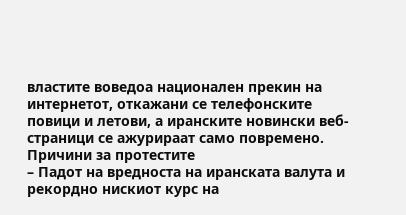властите воведоа национален прекин на интернетот, откажани се телефонските повици и летови, а иранските новински веб-страници се ажурираат само повремено.
Причини за протестите
– Падот на вредноста на иранската валута и рекордно нискиот курс на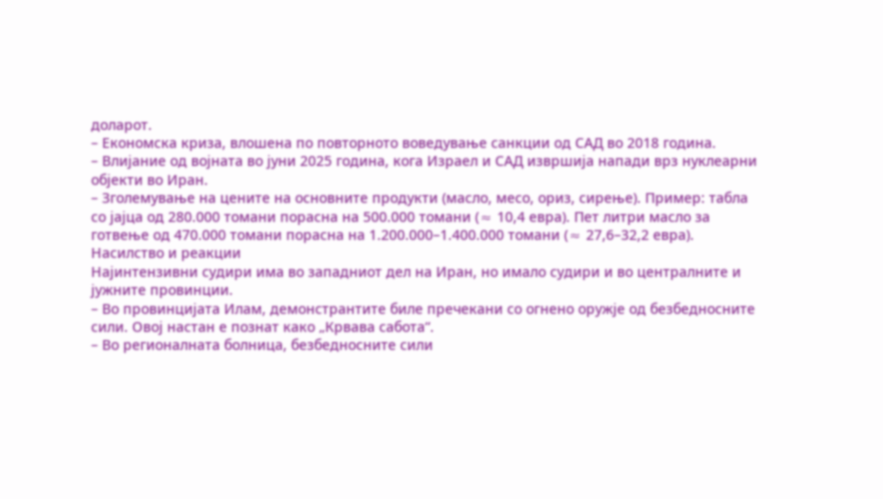доларот.
– Економска криза, влошена по повторното воведување санкции од САД во 2018 година.
– Влијание од војната во јуни 2025 година, кога Израел и САД извршија напади врз нуклеарни објекти во Иран.
– Зголемување на цените на основните продукти (масло, месо, ориз, сирење). Пример: табла со јајца од 280.000 томани порасна на 500.000 томани (≈ 10,4 евра). Пет литри масло за готвење од 470.000 томани порасна на 1.200.000–1.400.000 томани (≈ 27,6–32,2 евра).
Насилство и реакции
Најинтензивни судири има во западниот дел на Иран, но имало судири и во централните и јужните провинции.
– Во провинцијата Илам, демонстрантите биле пречекани со огнено оружје од безбедносните сили. Овој настан е познат како „Крвава сабота“.
– Во регионалната болница, безбедносните сили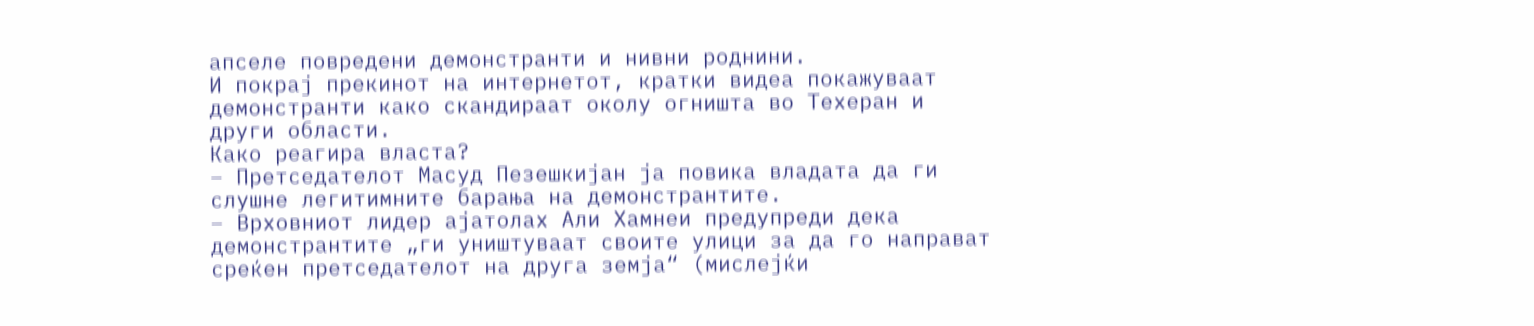апселе повредени демонстранти и нивни роднини.
И покрај прекинот на интернетот, кратки видеа покажуваат демонстранти како скандираат околу огништа во Техеран и други области.
Како реагира власта?
– Претседателот Масуд Пезешкијан ја повика владата да ги слушне легитимните барања на демонстрантите.
– Врховниот лидер ајатолах Али Хамнеи предупреди дека демонстрантите „ги уништуваат своите улици за да го направат среќен претседателот на друга земја“ (мислејќи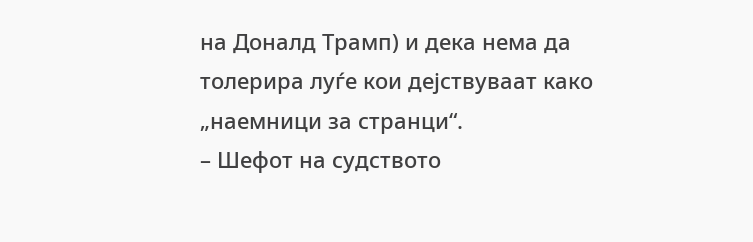на Доналд Трамп) и дека нема да толерира луѓе кои дејствуваат како „наемници за странци“.
– Шефот на судството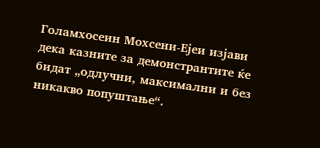Голамхосеин Мохсени-Ејеи изјави дека казните за демонстрантите ќе бидат „одлучни, максимални и без никакво попуштање“.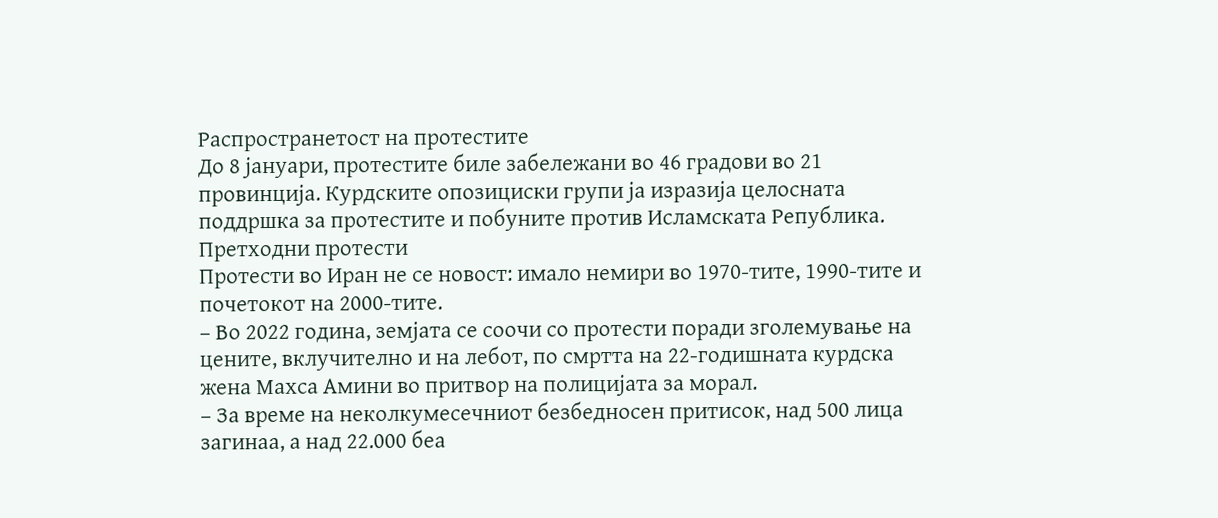Распространетост на протестите
До 8 јануари, протестите биле забележани во 46 градови во 21 провинција. Курдските опозициски групи ја изразија целосната поддршка за протестите и побуните против Исламската Република.
Претходни протести
Протести во Иран не се новост: имало немири во 1970-тите, 1990-тите и почетокот на 2000-тите.
– Во 2022 година, земјата се соочи со протести поради зголемување на цените, вклучително и на лебот, по смртта на 22-годишната курдска жена Махса Амини во притвор на полицијата за морал.
– За време на неколкумесечниот безбедносен притисок, над 500 лица загинаа, а над 22.000 беа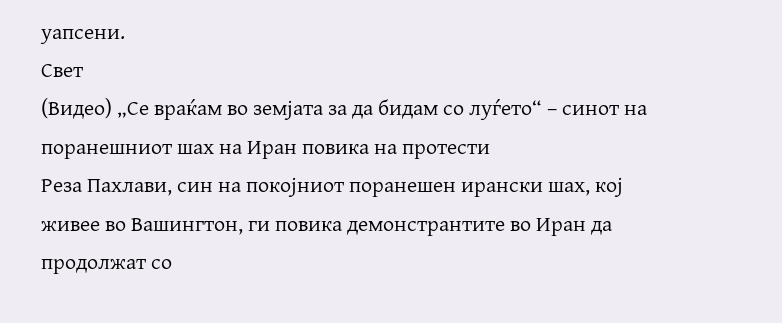уапсени.
Свет
(Видео) „Се враќам во земјата за да бидам со луѓето“ – синот на поранешниот шах на Иран повика на протести
Реза Пахлави, син на покојниот поранешен ирански шах, кој живее во Вашингтон, ги повика демонстрантите во Иран да продолжат со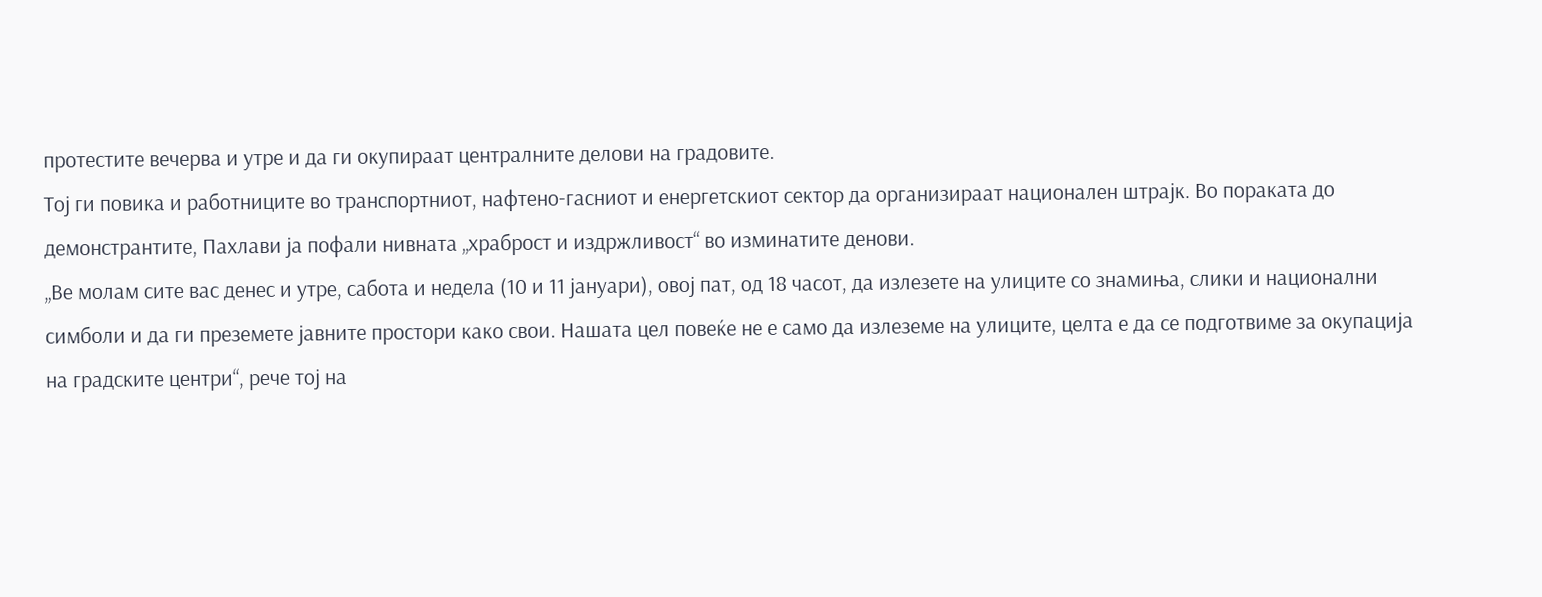протестите вечерва и утре и да ги окупираат централните делови на градовите.
Тој ги повика и работниците во транспортниот, нафтено-гасниот и енергетскиот сектор да организираат национален штрајк. Во пораката до демонстрантите, Пахлави ја пофали нивната „храброст и издржливост“ во изминатите денови.
„Ве молам сите вас денес и утре, сабота и недела (10 и 11 јануари), овој пат, од 18 часот, да излезете на улиците со знамиња, слики и национални симболи и да ги преземете јавните простори како свои. Нашата цел повеќе не е само да излеземе на улиците, целта е да се подготвиме за окупација на градските центри“, рече тој на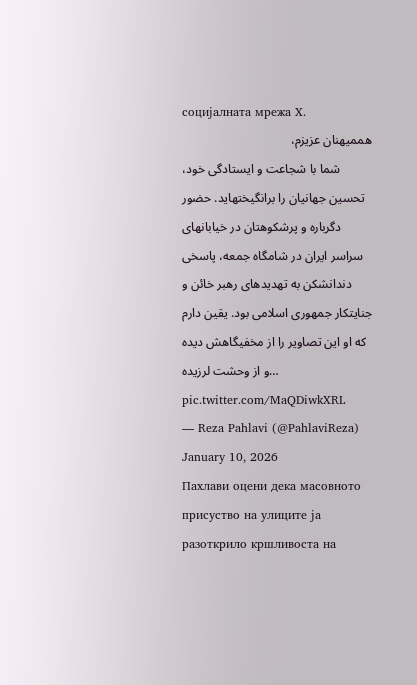социјалната мрежа X.
هممیهنان عزیزم،
شما با شجاعت و ایستادگی خود، تحسین جهانیان را برانگیختهاید. حضور دگرباره و پرشکوهتان در خیابانهای سراسر ایران در شامگاه جمعه، پاسخی دندانشکن به تهدیدهای رهبر خائن و جنایتکار جمهوری اسلامی بود. یقین دارم که او این تصاویر را از مخفیگاهش دیده و از وحشت لرزیده… pic.twitter.com/MaQDiwkXRL
— Reza Pahlavi (@PahlaviReza) January 10, 2026
Пахлави оцени дека масовното присуство на улиците ја разоткрило кршливоста на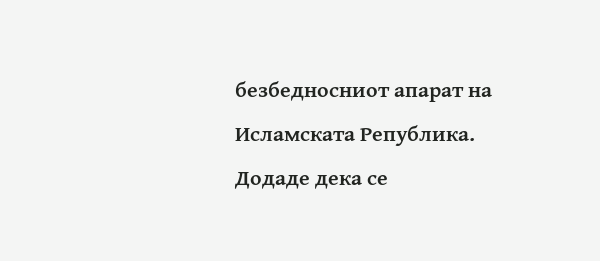безбедносниот апарат на Исламската Република.
Додаде дека се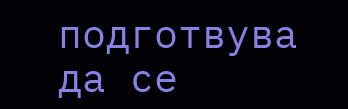подготвува да се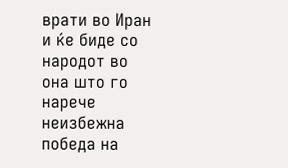врати во Иран и ќе биде со народот во она што го нарече неизбежна победа на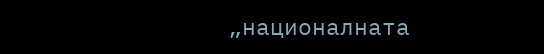„националната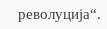револуција“.